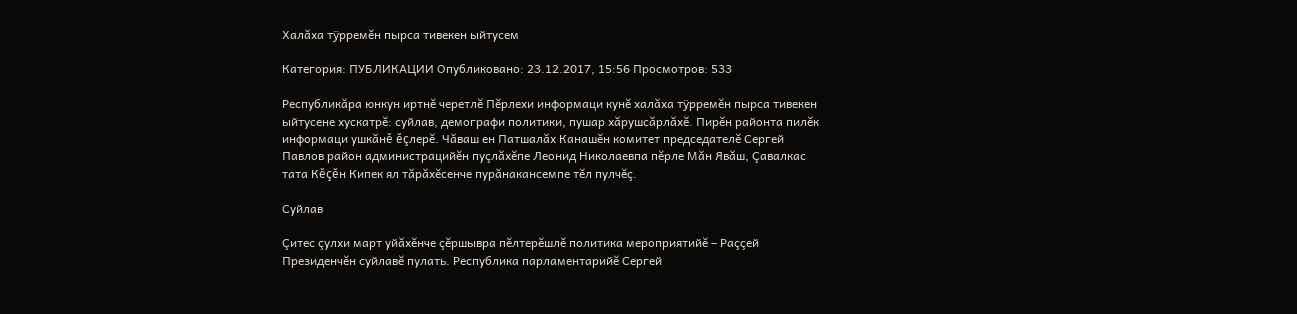Халăха тÿрремĕн пырса тивекен ыйтусем

Категория: ПУБЛИКАЦИИ Опубликовано: 23.12.2017, 15:56 Просмотров: 533

Республикăра юнкун иртнĕ черетлĕ Пĕрлехи информаци кунĕ халăха тÿрремĕн пырса тивекен ыйтусене хускатрĕ: суйлав, демографи политики, пушар хăрушсăрлăхĕ. Пирĕн районта пилĕк информаци ушкăнĕ ĕçлерĕ. Чăваш ен Патшалăх Канашĕн комитет председателĕ Сергей Павлов район администрацийĕн пуçлăхĕпе Леонид Николаевпа пĕрле Мăн Явăш, Çавалкас тата Кĕçĕн Кипек ял тăрăхĕсенче пурăнакансемпе тĕл пулчĕç.

Суйлав

Çитес çулхи март уйăхĕнче çĕршывра пĕлтерĕшлĕ политика мероприятийĕ – Раççей Президенчĕн суйлавĕ пулать. Республика парламентарийĕ Сергей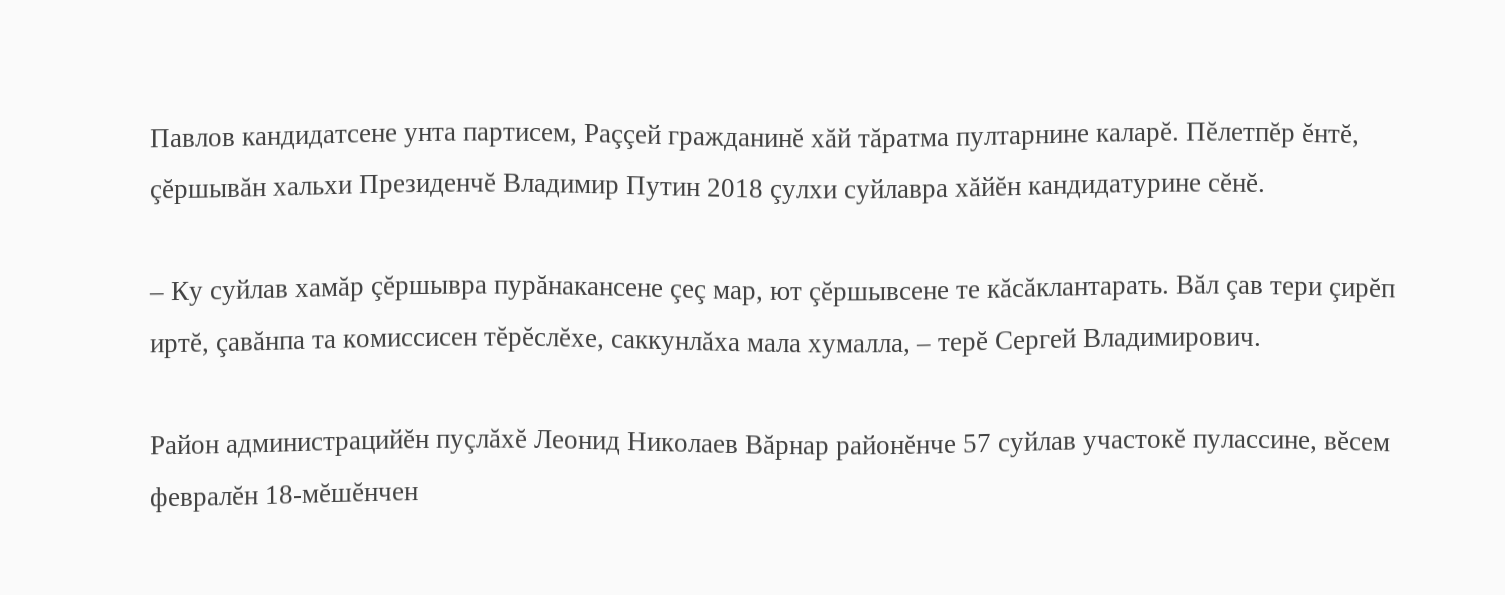Павлов кандидатсене унта партисем, Раççей гражданинĕ хăй тăратма пултарнине каларĕ. Пĕлетпĕр ĕнтĕ, çĕршывăн хальхи Президенчĕ Владимир Путин 2018 çулхи суйлавра хăйĕн кандидатурине сĕнĕ.

– Ку суйлав хамăр çĕршывра пурăнакансене çеç мар, ют çĕршывсене те кăсăклантарать. Вăл çав тери çирĕп иртĕ, çавăнпа та комиссисен тĕрĕслĕхе, саккунлăха мала хумалла, – терĕ Сергей Владимирович.

Район администрацийĕн пуçлăхĕ Леонид Николаев Вăрнар районĕнче 57 суйлав участокĕ пулассине, вĕсем февралĕн 18-мĕшĕнчен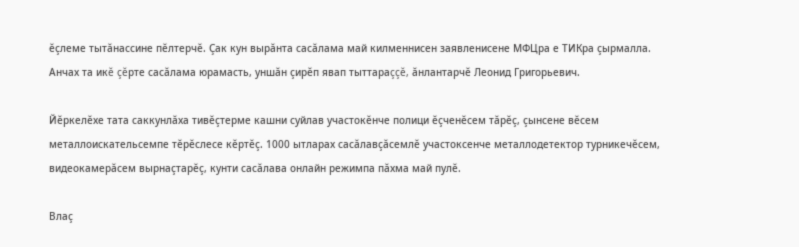ĕçлеме тытăнассине пĕлтерчĕ. Çак кун вырăнта сасăлама май килменнисен заявленисене МФЦра е ТИКра çырмалла. Анчах та икĕ çĕрте сасăлама юрамасть, уншăн çирĕп явап тыттараççĕ, ăнлантарчĕ Леонид Григорьевич.

Йĕркелĕхе тата саккунлăха тивĕçтерме кашни суйлав участокĕнче полици ĕçченĕсем тăрĕç, çынсене вĕсем металлоискательсемпе тĕрĕслесе кĕртĕç. 1000 ытларах сасăлавçăсемлĕ участоксенче металлодетектор турникечĕсем, видеокамерăсем вырнаçтарĕç, кунти сасăлава онлайн режимпа пăхма май пулĕ.

Влаç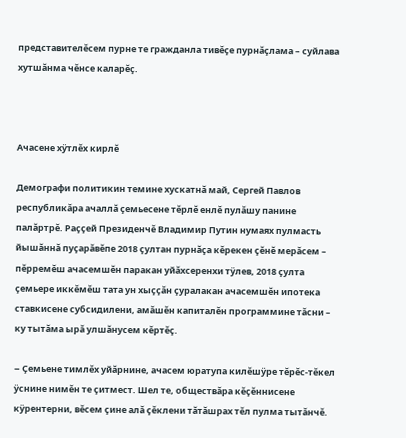представителĕсем пурне те гражданла тивĕçе пурнăçлама – суйлава хутшăнма чĕнсе каларĕç.



Ачасене хÿтлĕх кирлĕ

Демографи политикин темине хускатнă май, Сергей Павлов республикăра ачаллă çемьесене тĕрлĕ енлĕ пулăшу панине палăртрĕ. Раççей Президенчĕ Владимир Путин нумаях пулмасть йышăннă пуçарăвĕпе 2018 çултан пурнăçа кĕрекен çĕнĕ мерăсем – пĕрремĕш ачасемшĕн паракан уйăхсеренхи тÿлев, 2018 çулта çемьере иккĕмĕш тата ун хыççăн çуралакан ачасемшĕн ипотека ставкисене субсидилени, амăшĕн капиталĕн программине тăсни – ку тытăма ырă улшăнусем кĕртĕç.

– Çемьене тимлĕх уйăрнине, ачасем юратупа килĕшÿре тĕрĕс-тĕкел ÿснине нимĕн те çитмест. Шел те, обществăра кĕçĕннисене кÿрентерни, вĕсем çине алă çĕклени тăтăшрах тĕл пулма тытăнчĕ.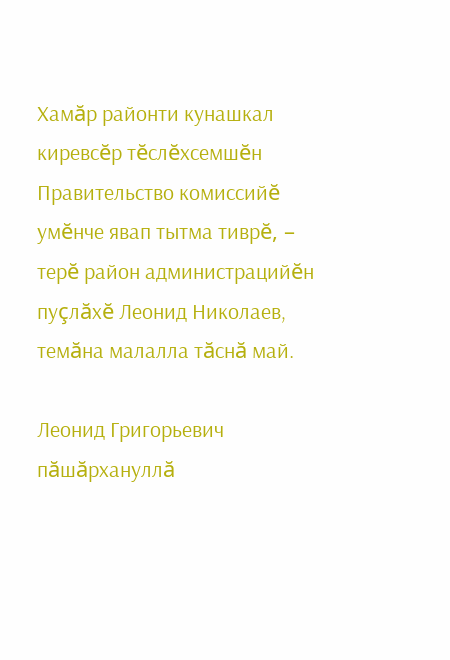Хамăр районти кунашкал киревсĕр тĕслĕхсемшĕн Правительство комиссийĕ умĕнче явап тытма тиврĕ, – терĕ район администрацийĕн пуçлăхĕ Леонид Николаев, темăна малалла тăснă май.

Леонид Григорьевич пăшăрхануллă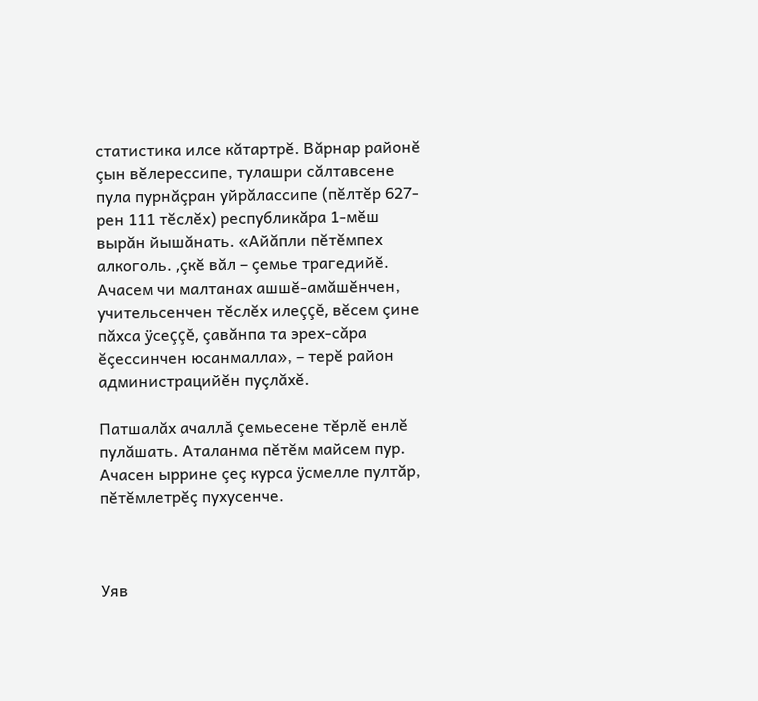статистика илсе кăтартрĕ. Вăрнар районĕ çын вĕлерессипе, тулашри сăлтавсене пула пурнăçран уйрăлассипе (пĕлтĕр 627-рен 111 тĕслĕх) республикăра 1-мĕш вырăн йышăнать. «Айăпли пĕтĕмпех алкоголь. ,çкĕ вăл – çемье трагедийĕ. Ачасем чи малтанах ашшĕ-амăшĕнчен, учительсенчен тĕслĕх илеççĕ, вĕсем çине пăхса ÿсеççĕ, çавăнпа та эрех-сăра ĕçессинчен юсанмалла», – терĕ район администрацийĕн пуçлăхĕ.

Патшалăх ачаллă çемьесене тĕрлĕ енлĕ пулăшать. Аталанма пĕтĕм майсем пур. Ачасен ыррине çеç курса ÿсмелле пултăр, пĕтĕмлетрĕç пухусенче.



Уяв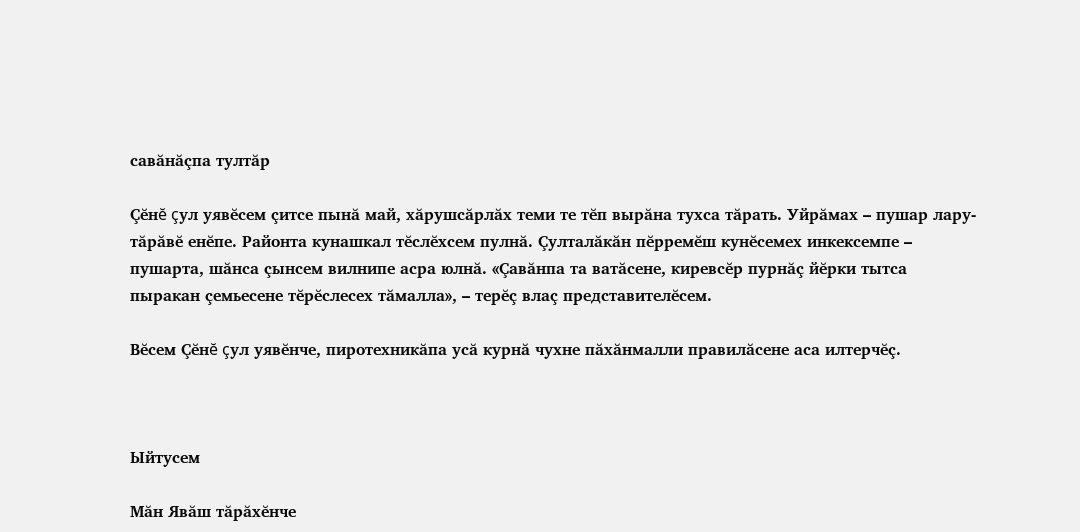савăнăçпа тултăр

Çĕнĕ çул уявĕсем çитсе пынă май, хăрушсăрлăх теми те тĕп вырăна тухса тăрать. Уйрăмах – пушар лару-тăрăвĕ енĕпе. Районта кунашкал тĕслĕхсем пулнă. Çулталăкăн пĕрремĕш кунĕсемех инкексемпе – пушарта, шăнса çынсем вилнипе асра юлнă. «Çавăнпа та ватăсене, киревсĕр пурнăç йĕрки тытса пыракан çемьесене тĕрĕслесех тăмалла», – терĕç влаç представителĕсем.

Вĕсем Çĕнĕ çул уявĕнче, пиротехникăпа усă курнă чухне пăхăнмалли правилăсене аса илтерчĕç.



Ыйтусем

Мăн Явăш тăрăхĕнче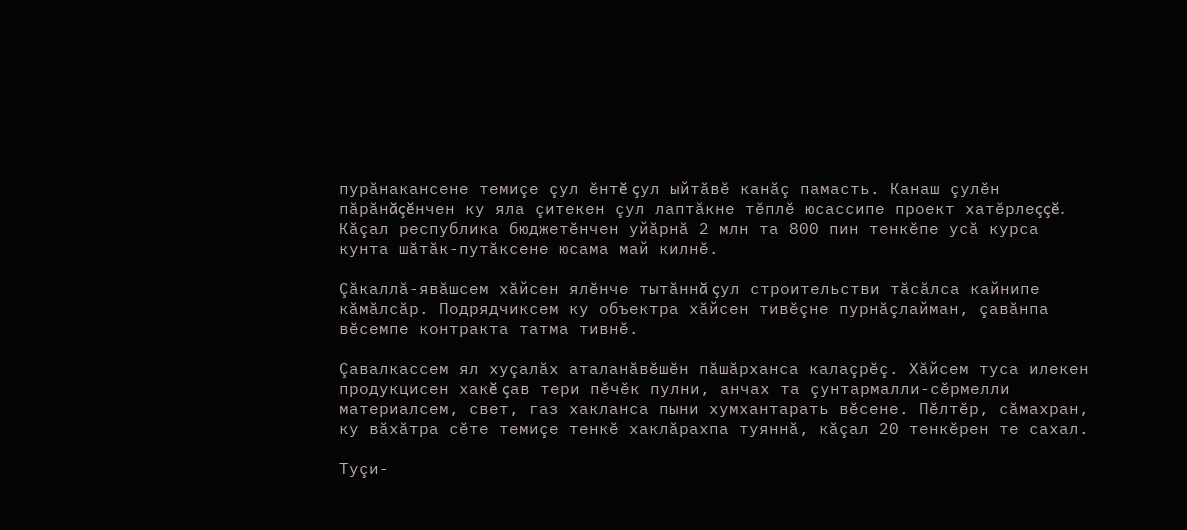пурăнакансене темиçе çул ĕнтĕ çул ыйтăвĕ канăç памасть. Канаш çулĕн пăрăнăçĕнчен ку яла çитекен çул лаптăкне тĕплĕ юсассипе проект хатĕрлеççĕ. Кăçал республика бюджетĕнчен уйăрнă 2 млн та 800 пин тенкĕпе усă курса кунта шăтăк-путăксене юсама май килнĕ.

Çăкаллă-явăшсем хăйсен ялĕнче тытăннă çул строительстви тăсăлса кайнипе кăмăлсăр. Подрядчиксем ку объектра хăйсен тивĕçне пурнăçлайман, çавăнпа вĕсемпе контракта татма тивнĕ.

Çавалкассем ял хуçалăх аталанăвĕшĕн пăшăрханса калаçрĕç. Хăйсем туса илекен продукцисен хакĕ çав тери пĕчĕк пулни, анчах та çунтармалли-сĕрмелли материалсем, свет, газ хакланса пыни хумхантарать вĕсене. Пĕлтĕр, сăмахран, ку вăхăтра сĕте темиçе тенкĕ хаклăрахпа туяннă, кăçал 20 тенкĕрен те сахал.

Туçи-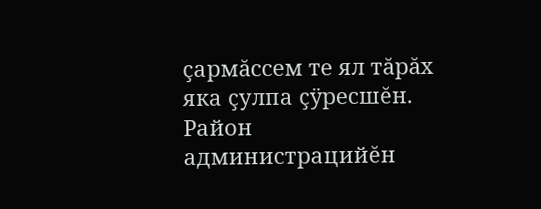çармăссем те ял тăрăх яка çулпа çÿресшĕн. Район администрацийĕн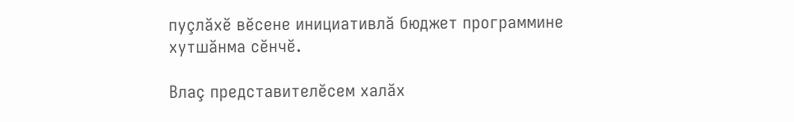пуçлăхĕ вĕсене инициативлă бюджет программине хутшăнма сĕнчĕ.

Влаç представителĕсем халăх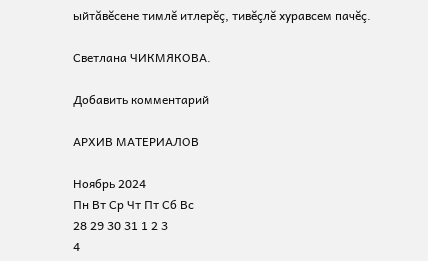ыйтăвĕсене тимлĕ итлерĕç, тивĕçлĕ хуравсем пачĕç.

Светлана ЧИКМЯКОВА.

Добавить комментарий

АРХИВ МАТЕРИАЛОВ

Ноябрь 2024
Пн Вт Ср Чт Пт Сб Вс
28 29 30 31 1 2 3
4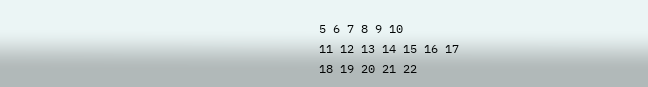5 6 7 8 9 10
11 12 13 14 15 16 17
18 19 20 21 22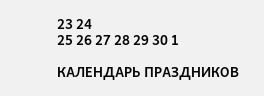23 24
25 26 27 28 29 30 1

КАЛЕНДАРЬ ПРАЗДНИКОВ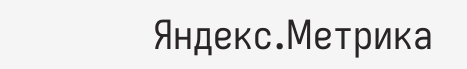Яндекс.Метрика